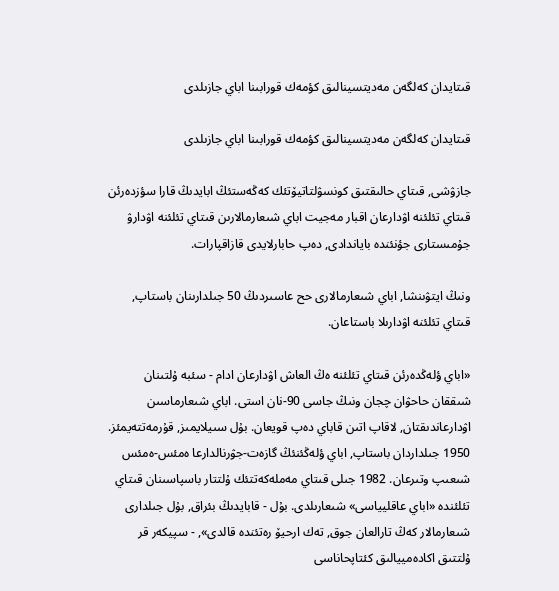قىتايدان كەلگەن مەديتسينالىق كؤمەك قورابىنا اباي جازىلدى

قىتايدان كەلگەن مەديتسينالىق كؤمەك قورابىنا اباي جازىلدى

جازۋشى, قىتاي حالىقتىق كونسۋلتاتيۆتئك كەڭەستئڭ ابايدىڭ قارا سؤزدەرئن قىتاي تئلئنە اۋدارعان اقبار مەجيت اباي شىعارمالارىن قىتاي تئلئنە اۋدارۋ جۇمىستارى جؤنئندە باياندادى, دەپ حابارلايدى قازاقپارات.

ونىڭ ايتۋىنشا, اباي شىعارمالارى حح عاسىردىڭ 50 جىلدارىنان باستاپ, قىتاي تئلئنە اۋدارىلا باستاعان.

«اباي ؤلەڭدەرئن قىتاي تئلئنە ەڭ العاش اۋدارعان ادام - سئبە ۇلتىنان شىققان حاحۋان چجان ونىڭ جاسى 90-نان استى. اباي شىعارماسىن اۋدارعاندىقتان, لاقاپ اتىن قاباي دەپ قويعان. بۇل سىيلايمىز, قۇرمەتتەيمئز. 1950 جىلداردان باستاپ, اباي ؤلەڭئنئڭ گازەت-جۋرنالدارعا ەمئس-ەمئس شىعىپ وتىرعان. 1982 جىلى قىتاي مەملەكەتتئك ۇلتتار باسپاسىنان قىتاي تئلئندە «اباي عاقليياسى» شىعارىلدى. بۇل - قابايدىڭ بئراق, بۇل جىلدارى شىعارمالار كەڭ تارالعان جوق, تەك ارحيۆ رەتئندە قالدى», - سپيكەر قر ۇلتتىق اكادەمييالىق كئتاپحاناسى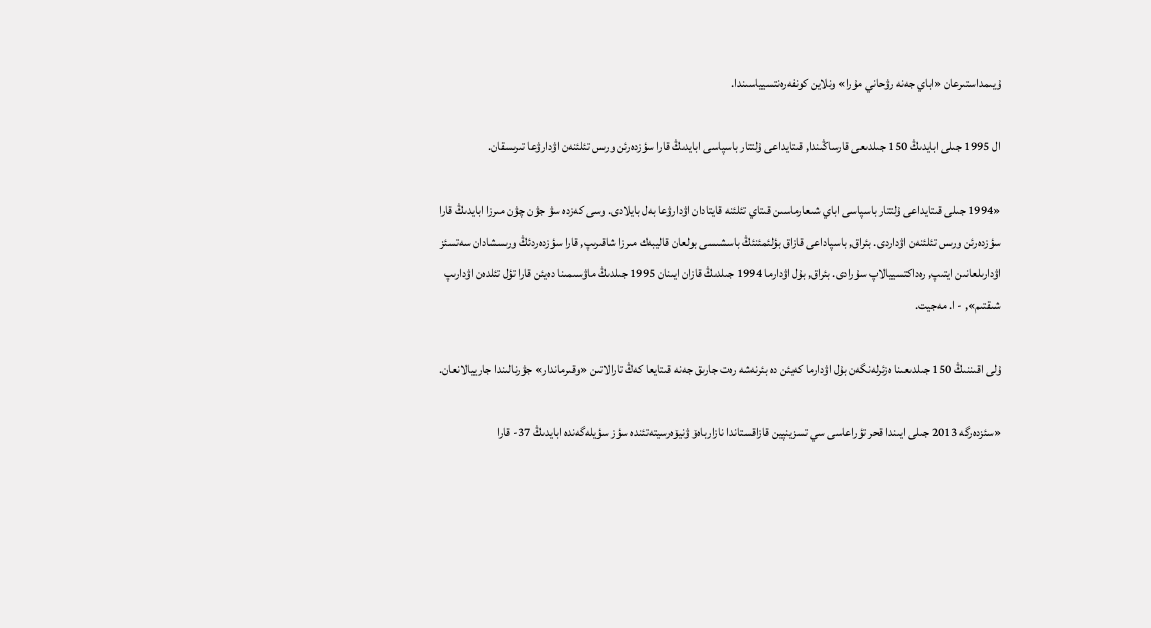ۇيىمداستىرعان «اباي جەنە رۋحاني مۇرا» ونلاين كونفەرەنتسيياسىندا.

ال 1995 جىلى ابايدىڭ 150 جىلدىعى قارساڭىندا, قىتايداعى ۇلتتار باسپاسى ابايدىڭ قارا سؤزدەرئن ورىس تئلئنەن اۋدارۋعا تىرىسقان.

«1994 جىلى قىتايداعى ۇلتتار باسپاسى اباي شىعارماسىن قىتاي تئلئنە قايتادان اۋدارۋعا بەل بايلادى. وسى كەزدە سۋ جۋن چۋن مىرزا ابايدىڭ قارا سؤزدەرئن ورىس تئلئنەن اۋداردى. بئراق, باسپاداعى قازاق بؤلئمئنئڭ باسشىسى بولعان قاليبەك مىرزا شاقىرىپ, قارا سؤزدەردئڭ ورىسشادان سەتسئز اۋدارىلعانىن ايتىپ, رەداكتسييالاپ سۇرادى. بئراق, بۇل اۋدارما 1994 جىلدىڭ قازان ايىنان 1995 جىلدىڭ ماۋسىمىنا دەيئن قارا تؤل تئلدەن اۋدارىپ شىقتىم», - ا. مەجيت.

ۇلى اقىننىڭ 150 جىلدىعىنا ەزئرلەنگەن بۇل اۋدارما كەيئن دە بئرنەشە رەت جارىق جەنە قىتايعا كەڭ تارالاتىن «وقىرماندار» جۋرنالىندا جارييالانعان.

«سئزدەرگە 2013 جىلى ايىندا قحر تؤراعاسى سي تسزينپين قازاقستاندا نازارباەۆ ۋنيۆەرسيتەتئندە سؤز سؤيلەگەندە ابايدىڭ 37- قارا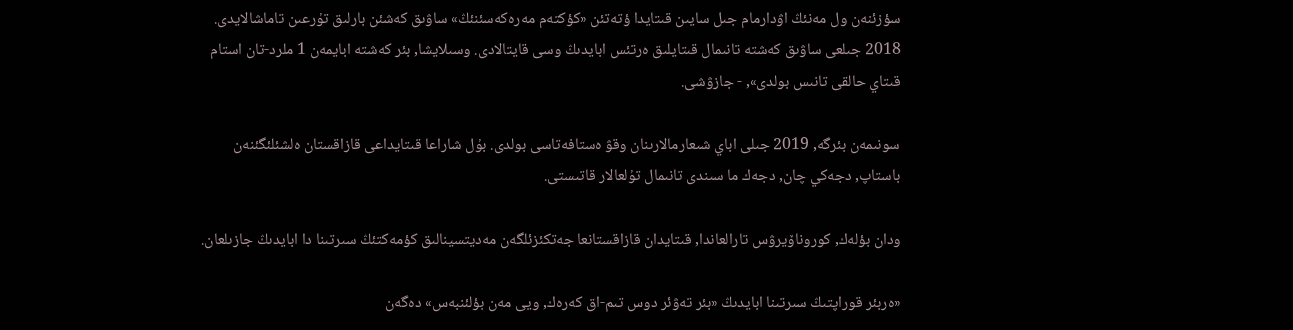سؤزئنەن ول مەنئڭ اۋدارمام جىل سايىن قىتايدا ؤتەتئن «كؤكتەم مەرەكەسئنئڭ» ساۋىق كەشئن بارلىق تۇرعىن تاماشالايدى. 2018 جىلعى ساۋىق كەشتە تانىمال قىتايلىق ەرتئس ابايدىڭ وسى قايتالادى. وسىلايشا, بئر كەشتە ابايمەن 1 ملرد-تان استام قىتاي حالقى تانىس بولدى», - جازۋشى.

سونىمەن بئرگە, 2019 جىلى اباي شىعارمالارىنان وقۋ ەستافەتاسى بولدى. بۇل شاراعا قىتايداعى قازاقستان ەلشئلئگئنەن باستاپ, دجەكي چان, دجەك ما سىندى تانىمال تۇلعالار قاتىستى.

ودان بؤلەك, كوروناۆيرۋس تارالعاندا, قىتايدان قازاقستانعا جەتكئزئلگەن مەديتسينالىق كؤمەكتئڭ سىرتىنا دا ابايدىڭ جازىلعان.

«ەربئر قوراپتىڭ سىرتىنا ابايدىڭ «بئر تەۋئر دوس تىم-اق كەرەك, ويى مەن بؤلئنبەس» دەگەن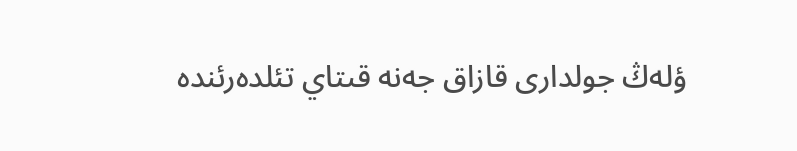ؤلەڭ جولدارى قازاق جەنە قىتاي تئلدەرئندە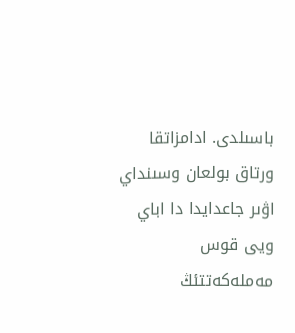باسىلدى. ادامزاتقا ورتاق بولعان وسىنداي اۋىر جاعدايدا دا اباي ويى قوس مەملەكەتتئڭ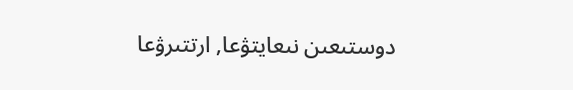دوستىعىن نىعايتۋعا, ارتتىرۋعا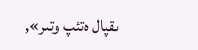ىقپال ەتئپ وتىر»,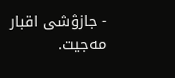- جازۋشى اقبار مەجيت.